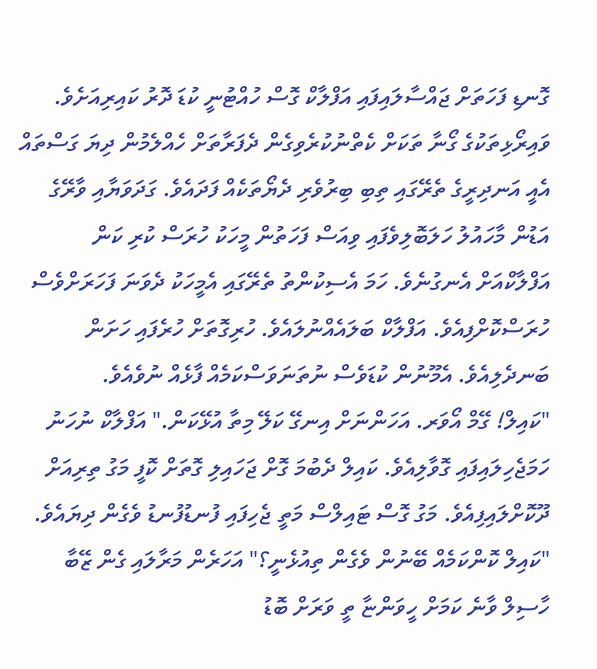ގޮނޑި ފަހަތަށް ޖައްސާލައިފައި އަފްލާކް ގޮސް ހުއްޓުނީ ކުޑަ ދޮރު ކައިރިއަށެވެ. ވައިރޯޅިތަކުގެ ގޯނާ ތަކަށް ކެތްނުކުރެވިގެން ދެފަރާތަށް ހެއްލެމުން ދިޔަ ގަސްތައް އެއީ އަނދިރީގެ ތެރޭގައި ތިބި ބިރުވެރި ދެޔޯތަކެއް ފަދައެވެ. ގަދަވަޔާއި ވާރޭގެ އަޑުން މާހައުލު ހަލަބޮލިވެފައި ވިއަސް ފަހަތުން މީހަކު ހުރަސް ކުރި ކަން އަފްލާކްއަށް އެނގުނެވެ. ހަމަ އެސިކުންތު ތެރޭގައި އެމީހަކު ދެވަނަ ފަހަރަށްވެސް ހުރަސްކޮށްފިއެވެ. އަފްލާކް ބަލައެއްނުލައެވެ. ހުރިގޮތަށް ހުރެފައި ހަށަން ބަނދެލިއެވެ. އެމޫނުން ކުޑަވެސް ނުތަނަވަސްކަމެއް ފާޅެއް ނުވެއެވެ.
"ކައިލް! ގޭމް އޯވަރ. އަހަންނަށް އިނގޭ ކަލޭ މިތާ އުޅޭކަން." އަފްލާކް ނުހަނު ހަމަޖެހިލައިފައި ގޮވާލިއެވެ. ކައިލް ދެބުމަ ގޮށް ޖަހައިލި ގޮތަށް ކޮފީ މަގު ތިރިއަށް ދޫކޮށްލައިފިއެވެ. މަގު ގޮސް ޓައިލްސް މަތީ ޖެހިފައި ފުނޑުފުނޑު ވެގެން ދިޔައެވެ. "ކައިލް ކޮންކަމެއް ބޭނުން ވެގެން ތިއުޅެނީ؟" އަހަރެން މަރާލައި ގެން ޒޭބާ ހާސިލް ވާނެ ކަމަށް ހީވަންޏާ ތީ ވަރަށް ބޮޑު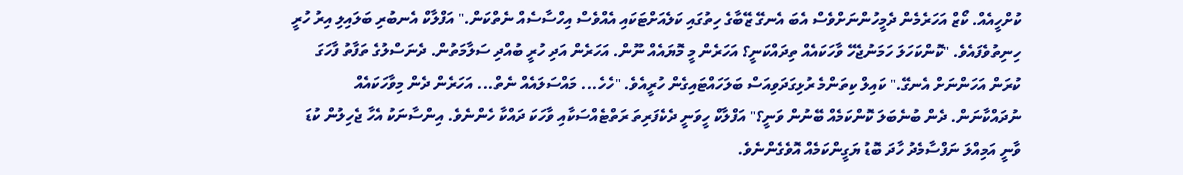ކުށްހީއެއް. ކޯޒް އަހަރެމެން ދެމީހުންނަށްވެސް އެބަ އެނގޭ ޒޭބާގެ ހިތުގައި ކަލެއަށްޓަކައި އެއްވެސް އިހްސާސެއް ނެތްކަން." އަފްލާކް އެނބުރި ބަލައިލި އިރު ހުރީ ހިނިތުވެފައެވެ. "ކޮންކަހަލަ ހަމަނުޖެހޭ ވާހަކައެއް ތިދައްކަނީ؟ އަހަރެން މީ މޮޔައެއް ނޫން. އަހަރެން އަދި ހުރީ ބުއްދި ސަލާމަތުން. ދެނަސްލުގެ ތަފާތު ފާހަގަ ކުރަން އަހަންނަށް އެނގޭ." ކައިލް ކިތަންމެ ރުޅިގަދަވިއަސް ބަލަހައްޓައިގެން ހުރީއެވެ. "ހެހެ... މައްސަލައެއް ނެތް... އަހަރެން ދެން މިވާހަކައެއް ނުދައްކާނަން. ދެން ބުނެބަލަ ކޮންކަމެއް ބޭނުން ވަނީ؟" އަފްލާކް ހީވަނީ ދެކެފަރިތަ ރަތްޓެއްސަކާއި ވާހަކަ ދައްކާ ހެންނެވެ. އިންސާނަކު އެހާ ޖެހިލުން ކުޑަ ވާނީ އަމިއްލަ ނަފްސާމެދު ހާދަ ބޮޑު ޔަގީންކަމެއް އޮވެގެންނެވެ.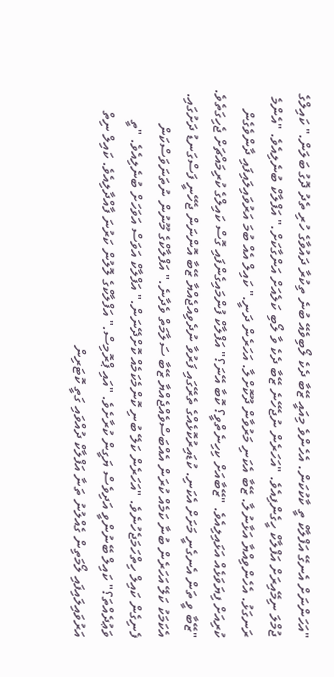"އަހަންނަށް އެނގޭ އަފްލާކް ތީ ކާކުކަން. އެހެންވެ މިއައީ ޒޭބާ ދެކެ ލޯބިވެއޭ ބުނެ ތިކުރާ ދައުވާގެ ހުރި ތެދު ދޮގު ބަލަން." ކައިލްގެ ޖުމްލަ ނިމޭއިރަށް އަފްލާކް ހީގެންފިއެވެ. "އަހަރެން ނުޖެހޭނެ ޒޭބާ ދެކެ ވާ ލޯބި ކަލެއަށް އަންގާކަށް." އަފްލާކް ބުނެލިއެވެ. "އެންމެ ރަނގަޅު. އެހެންވިއްޔާ އަޅާނުލާ. ޒޭބާ އެކަނި މަރުވާން ދޫކޮށްލާ. އަހަރެން ދަނީ." ކައިލް އެއް ބުމަ އަރުވައިލައިފައި ދާންވެގެން ކުރިއަށް ފިޔަވަޅެއް އަޅައިލިއެވެ. "ޒޭބާއަށް ކިހިނެތްވީ؟ ކޮބާ އޭނަ؟" އަފްލާކް ފުންމައިގެންފައި ގޮސް ކައިލްގެ ކުރިމައްޗަށް ޖެހިގަތެވެ. "ޒޭބާ ވީ ތަން އެނގެނީ މަށަށް އެކަނި. ކުޑައިރުކޮޅެއްގެ ތެރޭގައި ފަރުވާ ނުދެވިއްޖެއްޔާ ޒޭބާ އޮންނަން ޖެހޭނީ ފަސްގަނޑު ދަށުގައި. އެކަމަކު ކަލޭ އަހަރެން ބުނާ ކަމެއް ކުރަން އެއްބަސްވެއްޖެއްޔާ ޒޭބާ ސަލާމަތް ވެދާނެ." އަފްލާކްގެ މޫނުން ނުތަނަވަސްކަން ފެނިގެން ކައިލް ހިތްހަމަޖެހުނެވެ. "އަހަރެން ކަލޭ ބުނި ކޮންމެކަމެއް ކޮށްދޭނަން." އަފްލާކް އަވަސް އަވަހަށް ބުނެލިއެވެ. "ތީ ވަޢުދެއްތަ؟" ކައިލް ބޭނުންވީ އަދިވެސް ޔަގީން ކުރާށެވެ. "އައި ޕްރޮމިސް." އަފްލާކްގެ ލޮލުން ކަރުނަ ފާއްދާލިއެވެ. ކައިލް ނިތް އަރުވައިލައިފައި ލޯމަތިން ގެއްލުނު ތަނާ އަފްލާކް ދުއްވައި ގަތީ ކޮޓަރިން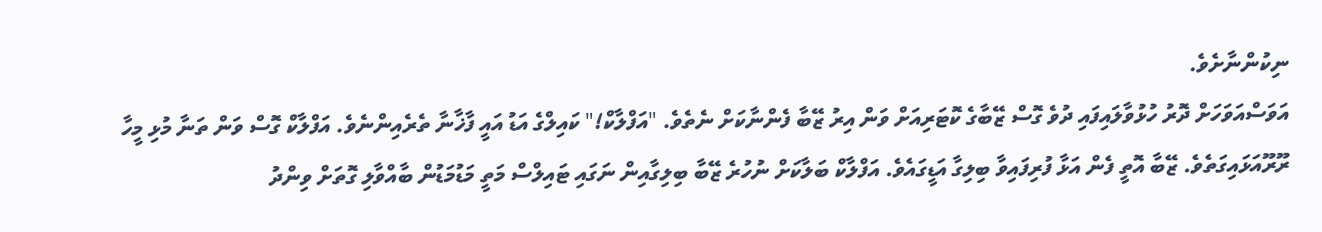ނިކުންނާށެވެ.
އަވަސްއަވަހަށް ދޮރު ހުޅުވާލައިފައި ދުވެ ގޮސް ޒޭބާގެ ކޮޓަރިއަށް ވަން އިރު ޒޭބާ ފެންނާކަށް ނެތެވެ. "އަފްލާކް!" ކައިލްގެ އަޑު އައީ ފާޚާނާ ތެރެއިންނެވެ. އަފްލާކް ގޮސް ވަން ތަނާ މުޅި މީހާ ރޫރޫއަޅައިގަތެވެ. ޒޭބާ އޮތީ ފެން އަޅާ ފުރިފައިވާ ބިލިގާ އަޑީގައެވެ. އަފްލާކް ބަލާކަށް ނުހުރެ ޒޭބާ ބިލިގާއިން ނަގައި ޓައިލްސް މަތީ މަޑުމަޑުން ބާއްވާލި ގޮތަށް ވިންދު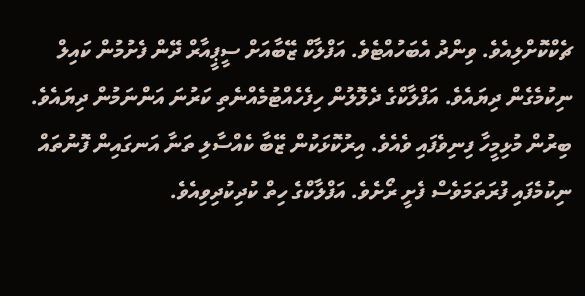ޗެކްކޮށްލިއެވެ. ވިންދު އެބަހުއްޓެވެ. އަފްލާކް ޒޭބާއަށް ސީޕީއާރް ދޭން ފެށުމުން ކައިލް ނިކުމެގެން ދިޔައެވެ. އަފްލާކްގެ ދެލޮލުން ހިފެހެއްޓުމެއްނެތި ކަރުނަ އަންނަމުން ދިޔައެވެ. ބިރުން މުޅިމީހާ ފިނިވެފައި ވެއެވެ. އިރުކޮޅަކުން ޒޭބާ ކެއްސާލި ތަނާ އަނގައިން ފޮނުތައް ނިކުމެފައި ފުރަތަމަވެސް ފެށީ ރޯށެވެ. އަފްލާކްގެ ހިތް ކުދިކުދިވިއެވެ.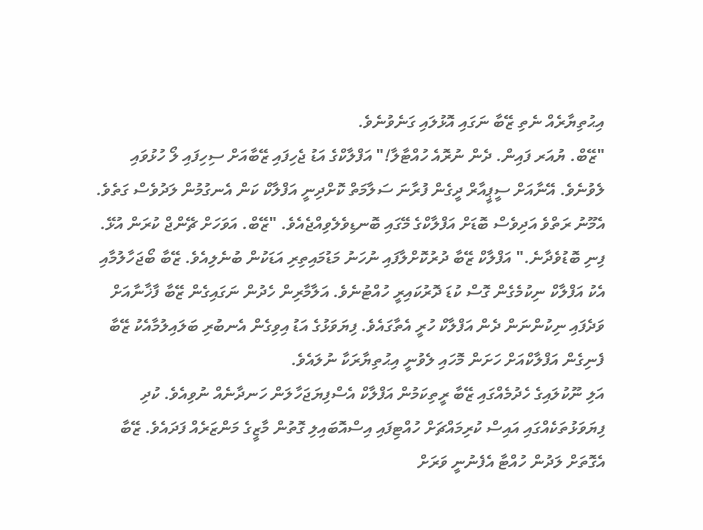އިޙުތިޔާރެއް ނެތި ޒޭބާ ނަގައި އޮޅުލައި ގަނެވުނެވެ.
"ޒޭބް. ޔުއަރ ފައިން. ދެން ނުރޮއެ ހުއްޓާލާ!" އަފްލާކްގެ އަޑު ޖެހިފައި ޒޭބާއަށް ސިހިފައި ލޯ ހުޅުވައި ލެވުނެވެ. އޭނާއަށް ސީޕީއާރް ދީގެން ފުރާނަ ސަލާމަތް ކޮށްދިނީ އަފްލާކް ކަން އެނގުމުން ލަދުވެސް ގަތެވެ. އެމޫނު ރަތްވެ އަދިވެސް ބޮޑަށް އަފްލާކްގެ މޭގައި ބޮނޑިވެލެވިއްޖެއެވެ. "ޒޭބް. އަވަހަށް ޗޭންޖް ކުރަން އުޅޭ. ފިނި ބޮޑުވެދާނެ." އަފްލާކް ޒޭބާ ދުރުކޮށްލާފައި ނުހަނު މަޑުމައިތިރި އަޑަކުން ބުނެލިއެވެ. ޒޭބާ ބޯޖަހާލުމާއި އެކު އަފްލާކް ނިކުމެގެން ގޮސް ކުޑަ ދޮރުކައިރީ ހުއްޓުނެވެ. އަލާމާރިން ހެދުން ނަގައިގެން ޒޭބާ ފާޚާނާއަށް ވަދެފައި ނިކުންނަން ދެން އަފްލާކް ހުރީ އެތާގައެވެ. ފިޔަވަޅުގެ އަޑު އިވިގެން އެނބުރި ބަލައިލުމާއެކު ޒޭބާ ފެނިގެން އަފްލާކްއަށް ހަށަން މޮހައި ލެވުނީ އިޙުތިޔާރަކާ ނުލައެވެ.
އަލި ނޫކުލައިގެ ހެދުމެއްގައި ޒޭބާ ރީތިކަމުން އަފްލާކް އެސްފިޔަޖަހާލަން ހަނދާނެއް ނުވިއެވެ. ކުދި ފިޔަވަޅުތަކެއްގައި އައިސް ކުރިމައްޗަށް ހުއްޓިފައި އިސްއޮބައިލި ގޮތުން މާޒީގެ މަންޒަރެއް ފަދައެވެ. ޒޭބާ އެގޮތަށް ލަދުން ހުއްޓާ އެފެނުނީ ވަރަށް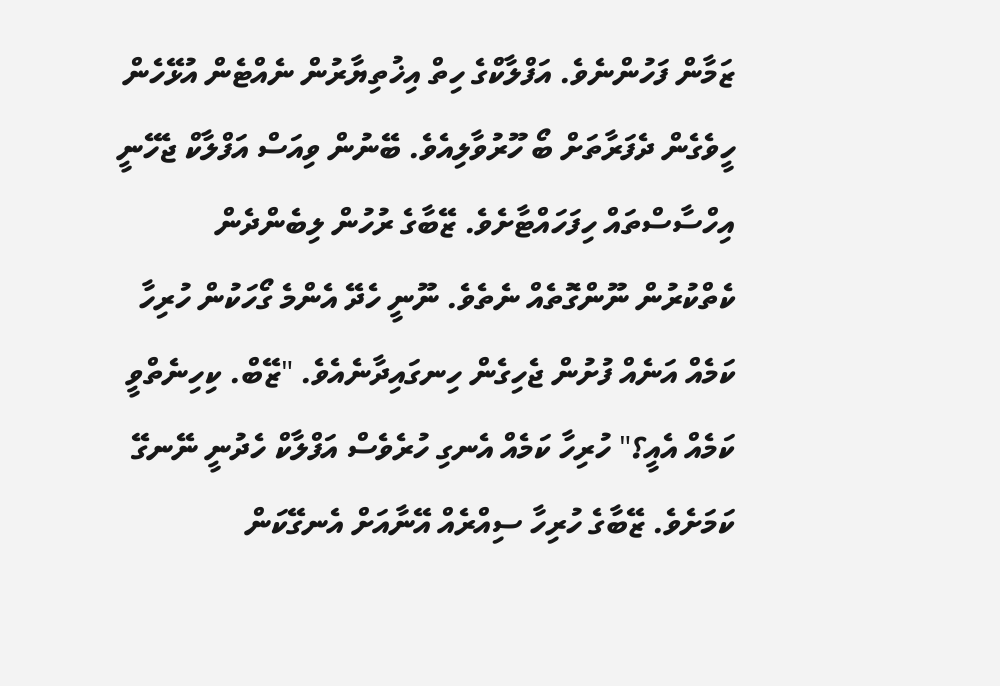ޒަމާން ފަހުންނެވެ. އަފްލާކްގެ ހިތް އިޚުތިޔާރުން ނެއްޓެން އުޅޭހެން ހީވެގެން ދެފަރާތަށް ބޯ ހޫރުވާލިއެވެ. ބޭނުން ވިއަސް އަފްލާކް ޖެހޭނީ އިހްސާސްތައް ހިފަހައްޓާށެވެ. ޒޭބާގެ ރުހުން ލިބެންދެން ކެތްކުރުން ނޫންގޮތެއް ނެތެވެ. ނޫނީ ހެދޭ އެންމެ ގޯހަކުން ހުރިހާ ކަމެއް އަނެއް ފުށުން ޖެހިގެން ހިނގައިދާނެއެވެ. "ޒޭބް. ކިހިނެތްވީ ކަމެއް އެއީ؟" ހުރިހާ ކަމެއް އެނގި ހުރެވެސް އަފްލާކް ހެދުނީ ނޭނގޭ ކަމަށެވެ. ޒޭބާގެ ހުރިހާ ސިއްރެއް އޭނާއަށް އެނގޭކަން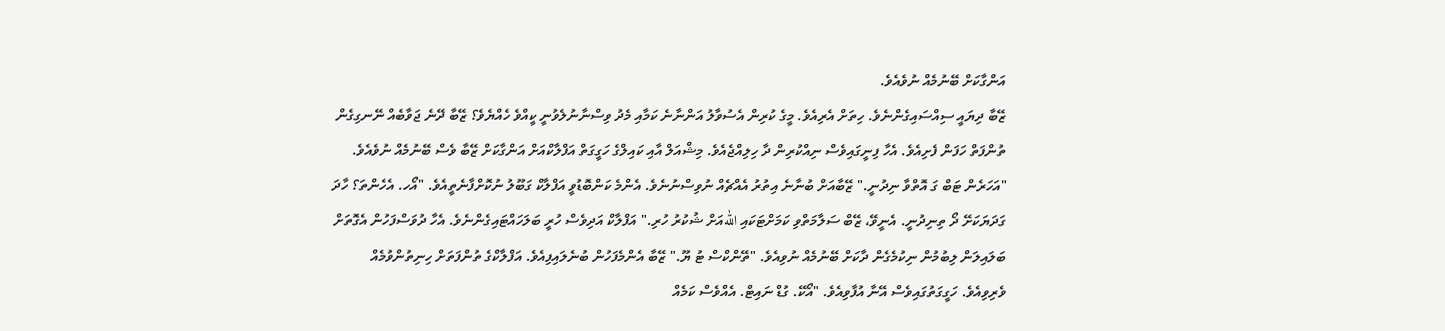އަންގާކަށް ބޭނުމެއް ނުވެއެވެ.
ޒޭބާ ދިޔައީ ސިއްސައިގެންނެވެ. ހިތަށް އެރިއެވެ. މީގެ ކުރިން އެސުވާލު އަންނާނެ ކަމާއި މެދު ވިސްނާނުލެވުނީ ކީއްވެ ހެއްޔެވެ؟ ޒޭބާ ދޭނެ ޖަވާބެއް ނޭނގިގެން ތުންފަތް ހަފަން ފެށިއެވެ. އެހާ ފިނީގައިވެސް ނިއްކުރިން ދާ ހިލިއްޖެއެވެ. މިޝްއަލް އާއި ކައިލްގެ ހަގީގަތް އަފްލާކްއަށް އަންގާކަށް ޒޭބާ ވެސް ބޭނުމެއް ނުވެއެވެ. "އަހަރެން ޓަބް ގަ އޮތްވާ ނިދުނީ." ޒޭބާއަށް ބުނާނެ އިތުރު އެއްޗެއް ނުވިސްނުނެވެ. އެންމެ ކަންބޮޑުވީ އަފްލާކް ގަބޫލު ނުކޮށްފާނެތީއެވެ. "އޯހ. އެހެންތަ؟ ހާދަ ގަދަޔަކަށޭ ދޯ ތިނިދުނީ. އެނީވޭ، ޒޭބް ސަލާމަތްވި ކަމަށްޓަކައި اللهއަށް ޝުކުރު ހުރި." އަފްލާކް އަދިވެސް ހުރީ ބަލަހައްޓައިގެންނެވެ. އެހާ ދުވަސްފަހުން އެގޮތަށް ބަލައިލަން ލިބުމުން ނިކުމެގެން ދާކަށް ބޭނުމެއް ނުވިއެވެ. "ތޭންކްސް ޓު ޔޫ." ޒޭބާ އެންމެފަހުން ބުނެލައިފިއެވެ. އަފްލާކްގެ ތުންފަތަށް ހިނިތުންވުމެއް ވެރިވިއެވެ. ހަގީގަތުގައިވެސް އޭނާ އުފާވިއެވެ. "އޯކޭ. ގުޑް ނައިޓް. އެއްވެސް ކަމެއް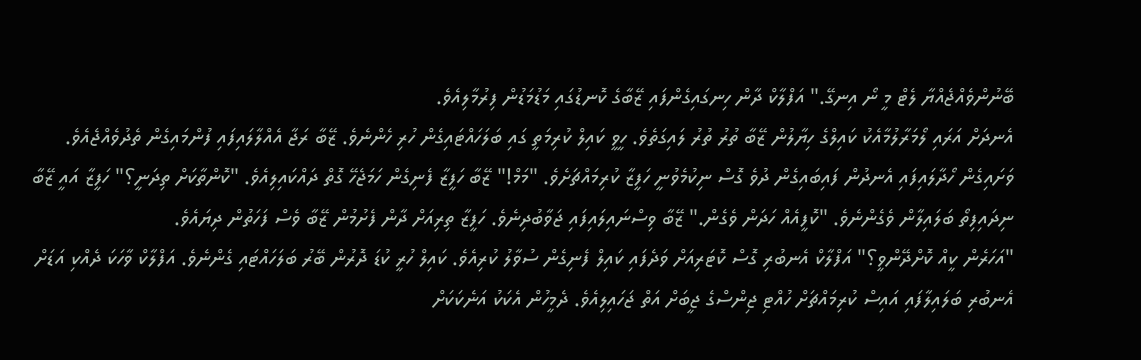ބޭނުންވެއްޖެއްޔާ ލެޓް މީ ނޯ އިނގޭ." އަފްލާކް ދާން ހިނގައިގެންފައި ޒޭބާގެ ކޮނޑުގައި މަޑުމަޑުން ފިރުމާލިއެވެ.
އެނދަށް އަރައި ލޯމަރާލުމާއެކު ކައިލްގެ ހިޔާލުން ޒޭބާ ތުރު ތުރު ލައިގަތެވެ. ހީވީ ކައިލް ކުރިމަތީ ގައި ބަލަހައްޓައިގެން ހުރި ހެންނެވެ. ޒޭބާ ރަޖާ އެއްލާލައިފައި ފުންމައިގެން ތެދުވެއްޖެއެވެ. ވަށައިގެން ހޯދާލައިފައި އެނދުން ފައިބައިގެން ދުވެ ގޮސް ނިކުމެވުނީ ހަފީޒާ ކުރިމައްޗަށެވެ. "މަމް!" ޒޭބާ ހަފީޒާ ފެނިގެން ހަމަޖެހޭ ގޮތް ދައްކައިލިއެވެ. "ކޮންތާކަށް ތިދަނީ؟" ހަފީޒާ އައީ ޒޭބާ ނިދައިފިތޯ ބަލައިލާން ވެގެންނެވެ. "ކޮފީއެއް ހަދަން ވެގެން." ޒޭބާ ވިސްނައިލައިފައި ޖަވާބުދިނެވެ. ހަފީޒާ ތިރިއަށް ދާން ފެށުމުން ޒޭބާ ވެސް ފަހަތުން ދިޔައެވެ.
"އަހަރެން ކީއް ކޮށްދޭންވީ؟" އަފްލާކް އެނބުރި ގޮސް ކޮޓަރިއަށް ވަދެފައި ކައިލް ފެނިގެން ސުވާލު ކުރިއެވެ. ކައިލް ހުރީ ކުޑަ ދޮރުން ބޭރު ބަލަހައްޓައި ގެންނެވެ. އަފްލާކް ވާހަކަ ދެއްކި އަޑަށް އެނބުރި ބަލައިލާފައި އައިސް ކުރިމައްޗަށް ހުއްޓި ޖިންސްގެ ޖީބަށް އަތް ޖަހައިލިއެވެ. ދެމީހުން އެކަކު އަނެކަކަށް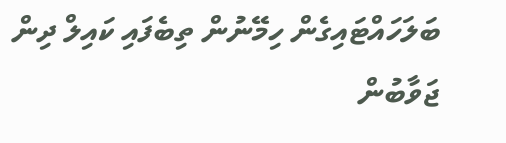ބަލަހައްޓައިގެން ހިމޭނުން ތިބެފައި ކައިލް ދިން ޖަވާބުން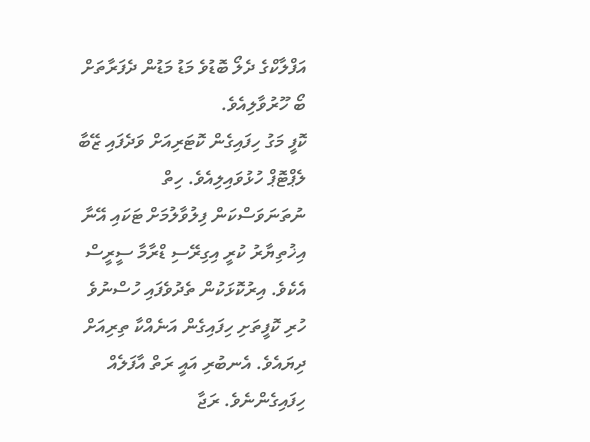އަފްލާކްގެ ދެލޯ ބޮޑުވެ މަޑު މަޑުން ދެފަރާތަށް ބޯ ހޫރުވާލިއެވެ.
ކޮފީ މަގު ހިފައިގެން ކޮޓަރިއަށް ވަދެފައި ޒޭބާ ލެޕްޓޮޕް ހުޅުވައިލިއެވެ. ހިތް ނުތަނަވަސްކަން ފިލުވާލުމަށް ޓަކައި އޭނާ އިޚުތިޔާރު ކުރީ އިގިރޭސި ޑްރާމާ ސީރީސް އެކެވެ. އިރުކޮޅަކުން ތެދުވެފައި ހުސްނުވެ ހުރި ކޮފީތަށި ހިފައިގެން އަނެއްކާ ތިރިއަށް ދިޔައެވެ. އެނބުރި އައީ ރަތް އާފަލެއް ހިފައިގެންނެވެ. ރަޖާ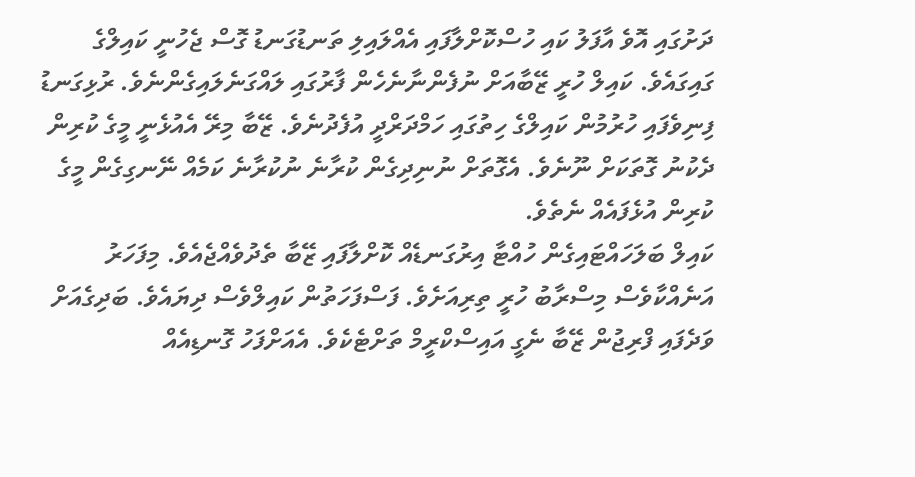ދަށުގައި އޮވެ އާފަލު ކައި ހުސްކޮށްލާފައި އެއްލައިލި ތަނޑުގަނޑު ގޮސް ޖެހުނީ ކައިލްގެ ގައިގައެވެ. ކައިލް ހުރީ ޒޭބާއަށް ނުފެންނާނެހެން ފާރުގައި ލައްގަނެލައިގެންނެވެ. ރުޅިގަނޑު ފިނިވެފައި ހުރުމުން ކައިލްގެ ހިތުގައި ހަމްދަރްދީ އުފެދުނެވެ. ޒޭބާ މިރޭ އެއުޅެނީ މީގެ ކުރިން ދެކުނު ގޮތަކަށް ނޫނެވެ. އެގޮތަށް ނުނިދިގެން ކުރާނެ ނުކުރާނެ ކަމެއް ނޭނގިގެން މީގެ ކުރިން އުޅެފައެއް ނެތެވެ.
ކައިލް ބަލަހައްޓައިގެން ހުއްޓާ އިރުގަނޑެއް ކޮށްލާފައި ޒޭބާ ތެދުވެއްޖެއެވެ. މިފަހަރު އަނެއްކާވެސް މިސްރާބު ހުރީ ތިރިއަށެވެ. ފަސްފަހަތުން ކައިލްވެސް ދިޔައެވެ. ބަދިގެއަށް ވަދެފައި ފްރިޖުން ޒޭބާ ނެގީ އައިސްކްރީމް ތަށްޓެކެވެ. އެއަށްފަހު ގޮނޑިއެއް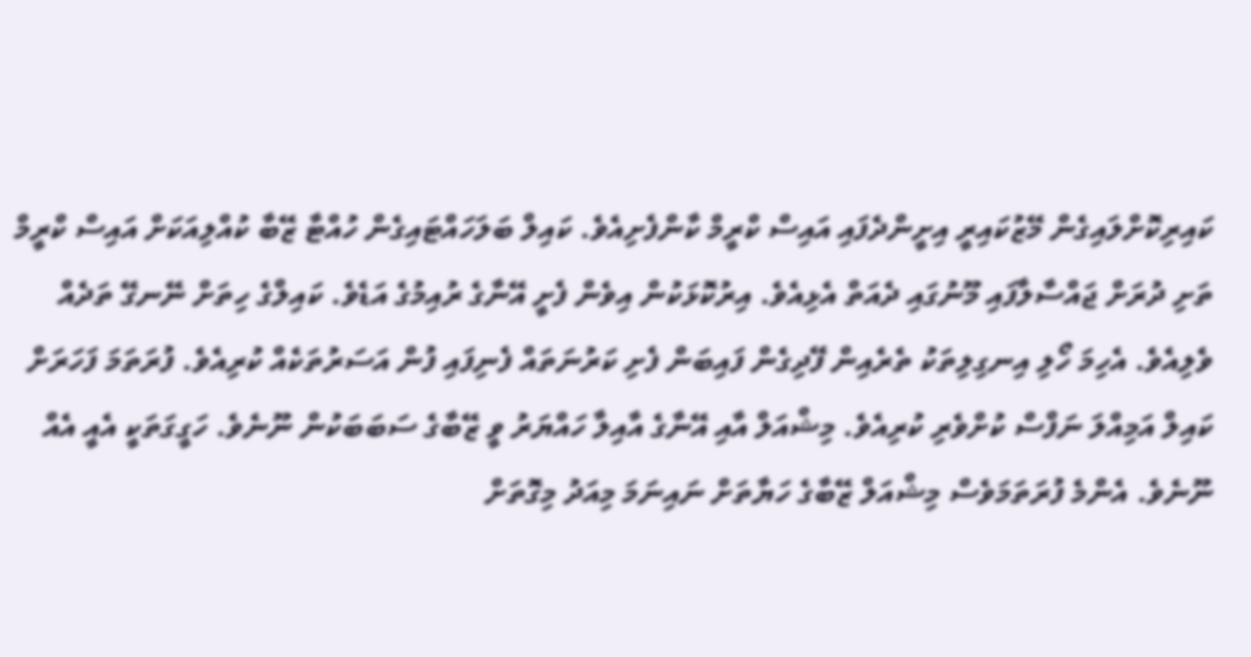ކައިރިކޮށްލައިގެން މޭޒުކައިރީ އިށީންދެފައި އައިސް ކްރީމް ކާންފެށިއެވެ. ކައިލް ބަލަހައްޓައިގެން ހުއްޓާ ޒޭބާ ކުއްލިއަކަށް އައިސް ކްރީމް ތަށި ދުރަށް ޖައްސާލާފައި މޫނުގައި ދެއަތް އެޅިއެވެ. އިރުކޮޅަކުން އިވެން ފެށީ އޭނާގެ ރުއިމުގެ އަޑެވެ. ކައިލްގެ ހިތަށް ނޭނގޭ ތަދެއް ވެލިއެވެ. އެހިމަ ހޯލި އިނގިލިތަކު ތެރެއިން ފޭދިގެން ފައިބަން ފެށި ކަރުނަތައް ފެނިފައި ފުން އަސަރުތަކެއް ކުރިއެވެ. ފުރަތަމަ ފަހަރަށް ކައިލް އަމިއްލަ ނަފްސް ކުށްވެރި ކުރިއެވެ. މިޝްއަލް އާއި އޭނާގެ އާއިލާ ހައްޔަރު ވީ ޒޭބާގެ ސަބަބަކުން ނޫނެވެ. ހަގީގަތަކީ އެއީ އެއް ނޫނެވެ. އެންމެ ފުރަތަމަވެސް މިޝްއަލް ޒޭބާގެ ހަޔާތަށް ނައިނަމަ މިއަދު މިގޮތަށް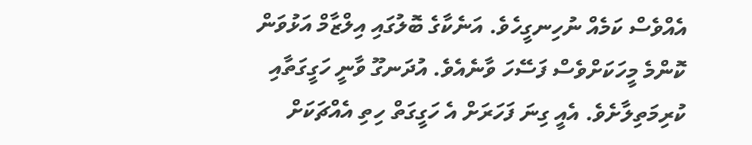އެއްވެސް ކަމެއް ނުހިނގީހެވެ. އަނެކާގެ ބޮލުގައި އިލްޒާމް އަޅުވަން ކޮންމެ މީހަކަށްވެސް ފަސޭހަ ވާނެއެވެ. އުދަނގޫ ވާނީ ހަގީގަތާއި ކުރިމަތިލާށެވެ. އެއީ ގިނަ ފަހަރަށް އެ ހަގީގަތް ހިތި އެއްޗަކަށް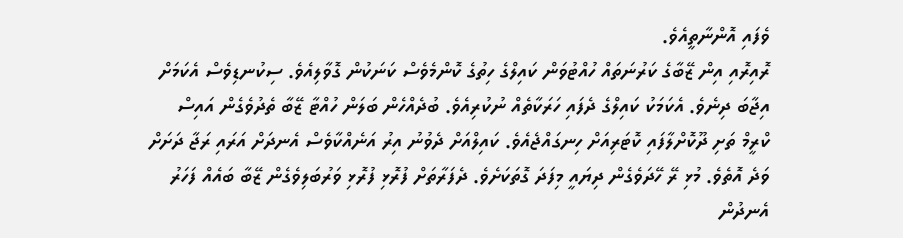ވެފައި އޮންނާތީއެވެ.
ރޮއިރޮއި އިން ޒޭބާގެ ކަރުނަތައް ހުއްޓުވަން ކައިލްގެ ހިތުގެ ކޮންމެވެސް ކަނަކުން ގޮވާލިއެވެ. ސިކުނޑިވެސް އެކަމަށް އިޖާބަ ދިނެވެ. އެކަމަކު ކައިލްގެ ދެފައި ހަރަކާތެއް ނުކުރިއެވެ. ބުދެއްހެން ބަލަން ހުއްޓާ ޒޭބާ ތެދުވެގެން އައިސް ކްރީމް ތަށި ދޫކޮށްލާފައި ކޮޓަރިއަށް ހިނގައްޖެއެވެ. ކައިލްއަށް ދެވުނު އިރު އަނެއްކާވެސް އެނދަށް އަރައި ރަޖާ ދަށަށް ވަދެ އޮތެވެ. މުޅި ރޭ ހޭދަވެގެން ދިޔައީ މިފަދަ ގޮތަކަށެވެ. ދެފަރާތަށް ފުރޮޅި ފުރޮޅި ވަރުބަލިވެގެން ޒޭބާ ބައެއް ފަހަރު އެނދުން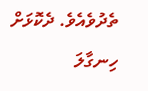ތެދުވެއެވެ. ދެކޮޅަށް ހިނގާލަ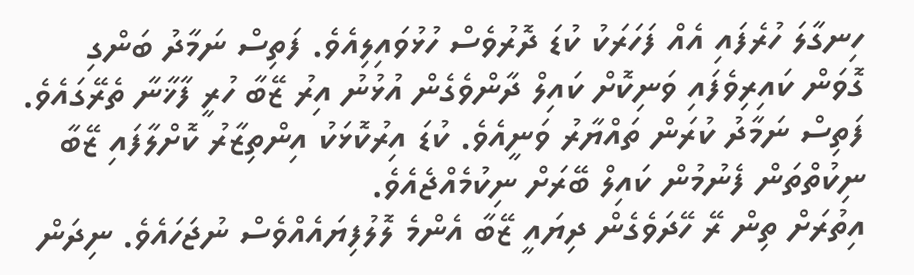ހިނގާލަ ހުރެފައި އެއް ފަހަރަކު ކުޑަ ދޮރުވެސް ހުޅުވައިލިއެވެ. ފަތިސް ނަމާދު ބަންގި ގޮވަން ކައިރިވެފައި ވަނިކޮށް ކައިލް ދާންވެގެން އުޅުނު އިރު ޒޭބާ ހުރީ ފާޚާނާ ތެރޭގައެވެ. ފަތިސް ނަމާދު ކުރަން ތައްޔާރު ވަނީއެވެ. ކުޑަ އިރުކޮޅަކު އިންތިޒާރު ކޮށްލާފައި ޒޭބާ ނިކުތްތަން ފެނުމުން ކައިލް ބޭރަށް ނިކުމެއްޖެއެވެ.
އިތުރަށް ތިން ރޭ ހޭދަވެގެން ދިޔައީ ޒޭބާ އެންމެ ލޮލުފިޔައެއްވެސް ނުޖަހައެވެ. ނިދަން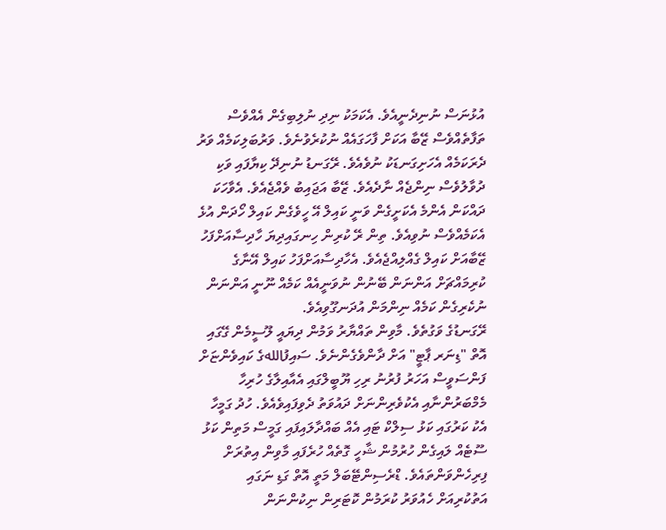އުޅުނަސް ނުނިދެނީއެވެ. އެކަމަކު ނިދި ނުލިބިގެން އެއްވެސް ތަފާތެއްވެސް ޒޭބާ އަކަށް ފާހަގައެއް ނުކުރެވުނެވެ. ވަރުބަލިކަމެއް ވަރު ދެރަކަމެއް އެހަށިގަނޑަކު ނުވެއެވެ. ރޭގަނޑު ނުނިދޭ ކިޔާފައި ވަކި ދުވާލުވެސް ނިންޖެއް ނާދެއެވެ. ޒޭބާ އަޖައިބު ވެއްޖެއެވެ. އެވާހަކަ ދައްކަން އެންމެ އެކަށީގެން ވަނީ ކައިލް އޭ ހީވެގެން ކައިލް ހޯދަން އުޅެ އެކަމެއްވެސް ނުވިއެވެ. ތިން ރޭ ކުރިން ހިނގައިދިޔަ ހާދިސާއަށްފަހު ޒޭބާއަށް ކައިލް ގެއްލިއްޖެއެވެ. އެހާދިސާއަށްފަހު ކައިލް އޭނާގެ ކުރިމައްޗަށް އަންނަން ބޭނުން ނުވަނީއެއް ކަމެއް ނޫނީ އަންނަން ނުކެރިގެން ކަމެއް ނިންމަން އުދަނގޫވިއެވެ.
ރޭގަނޑުގެ ވަގުތެވެ. މާވިން ތައްޔާރު ވަމުން ދިޔައީ ލޫސީމެން ގޭގައި އޮތް "ޑިނަރ ޕާޓީ" އަށް ދާންވެގެންނެވެ. ސައިފުاللهގެ ކައިވެންޏަށް ފަންސަވީސް އަހަރު ފުރުނު ރިހި ޔޫބީލްގައި އެއާއިލާގެ ހުރިހާ މެމްބަރުންނާއި އެކުވެރިންނަށް ދައުވަތު ދެވިފައިވެއެވެ. ހުދު ގަމީހާ އެކު ކަރުގައި ކަޅު ސިލްކް ޓައި އެއް ބައްދާލައިފައި ގަމީސް މަތިން ކަޅު ސޫޓެއް ލައިގެން ހުރުމުން ޝާހީ ގޮތެއް ހުރެފައި މާވިން އިތުރަށް ފިރިހެންވަންތައެވެ. ޑްރެސިންޓޭބަލް މަތީ އޮތް ގަޑި ނަގައި އަތުކުރިއަށް ހެއުވަރު ކުރަމުން ކޮޓަރިން ނިކުންނަން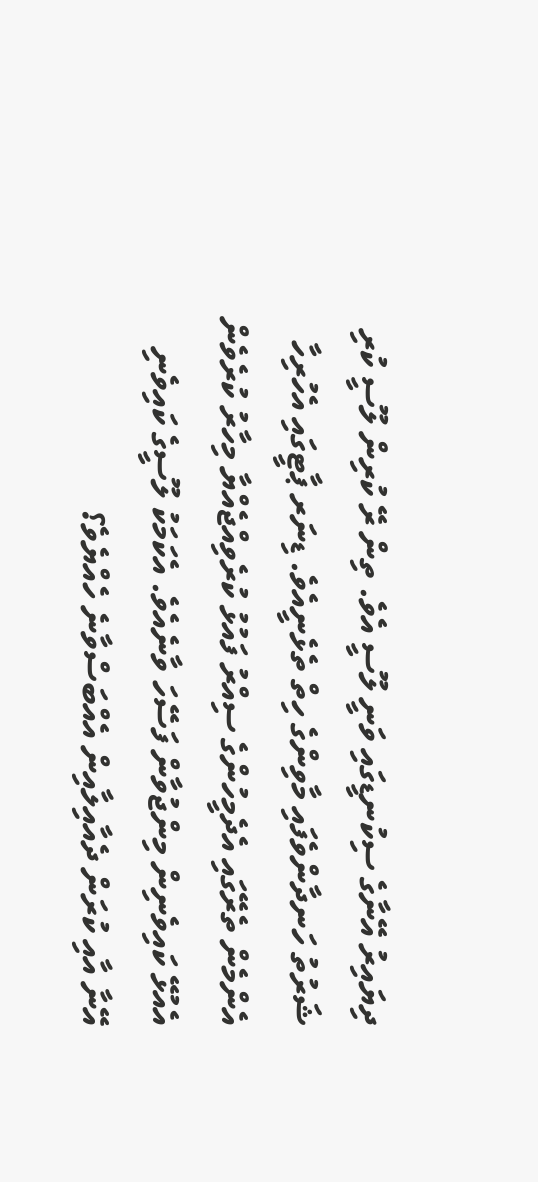ދިޔައިރު އޭނާގެ ސިކުނޑީގައި ވަނީ ލޫސީ އެވެ. ތިން ރޭ ކުރިން ލޫސީ ކުރި ޝަރުތު ހަނދާންވެފައި މާވިންގެ ހިތް ތެޅެނީއެވެ. ޑިނަރ ޕާޓީގައި އެހުރިހާ އެންމެން ތެރޭގައި އެދެމީހުންގެ ސިއްރު ފައުޅު ކުރެވިއްޖެއްޔާ މިހާރު ކުރެވެން އެއުޅޭ ކައިވެނިން މިންޖުވާން ފަސޭހަ ވާނެއެވެ. އެކަމަކު ލޫސީގެ ކައިވެނި އޭނާ އާއި ކުރަން ދެއާއިލާއިން އެއްބަސްވާނެ ހެއްޔެވެ؟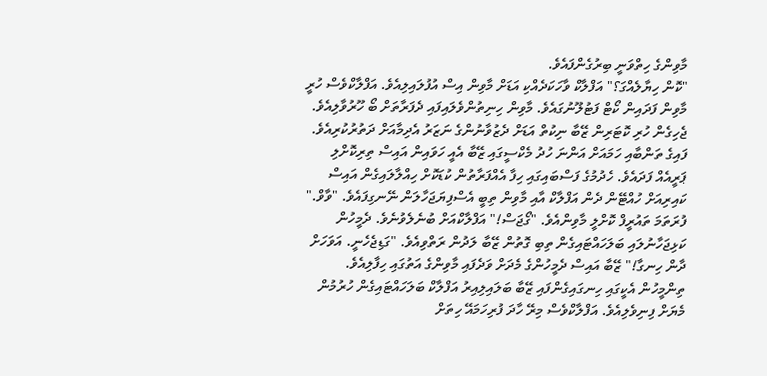މާވިންގެ ހިތްވަނީ ބިރުގެންފައެވެ.
"ކޮން ހިޔާލެއްގަ؟" އަފްލާކް ވާހަކަދެއްކި އަޑަށް މާވިން އިސް އުފުލައިލިއެވެ. އަފްލާކްވެސް ހުރީ މާވިން ފަދައިން ކޯޓް ފަޓުލޫނުގައެވެ. މާވިން ހިނިތުންވެލައިފައި ދެފަރާތަށް ބޯ ހޫރުވާލިއެވެ. ޖެހިގެން ހުރި ކޮޓަރިން ޒޭބާ ނިކުތް އަޑަށް ދެޒުވާނުންގެ ނަޒަރު އެދިމާއަށް ދަތުރުކުރިއެވެ. ފައިގެ ތަންބާއި ހަމައަށް އަންނަ ހުދު މެކްސީގައި ޒޭބާ އެއީ ހަވައިން އައިސް ތިރިކޮށްލި ޕަރީއެއް ފަދައެވެ. ހެދުމުގެ ފަސްބައިގައި ހިފާ އެއްފަރާތުން ކުޑަކޮށް ހިއްލާލައިގެން އައިސް ކައިރިއަށް ހުއްޓޭން ދެން އަފްލާކް އާއި މާވިން ތިބީ އެސްފިޔަޖަހާލަން ނޭނގިފައެވެ. "ވާވް." ފުރަތަމަ ތައުރީފް ކޮށްލީ މާވިންއެވެ. "ގޯޖަސް!" އަފްލާކްއަށް ބުނެލެވުނެވެ. ދެމީހުން ކަޅިޖަހާނުލައި ބަލަހައްޓައިގެން ތިބި ގޮތުން ޒޭބާ ލަދުން ރަތްވިއެވެ. "ގަޑިޖެހެނީ. އަވަހަށް ދާން ހިނގާ!" ޒޭބާ އައިސް ދެމީހުންގެ މެދަށް ވަދެފައި މާވިންގެ އަތުގައި ހިފާލިއެވެ. ތިންމީހުން އެކީގައި ހިނގައިގެންފައި ޒޭބާ ބަލައިލިއިރު އަފްލާކް ބަލަހައްޓައިގެން ހުރުމުން މެޔަށް ފިނިވެލިއެވެ. އަފްލާކްވެސް މިރޭ ހާދަ ފުރިހަމައޭ ހިތަށް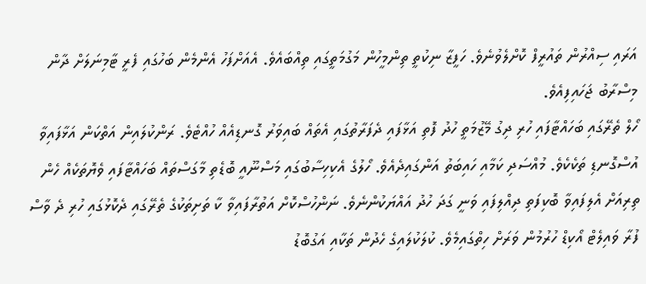އަރައި ސިއްރުން ތައުރީފް ކޮށްލެވުނެވެ. ހަފީޒާ ނިކުތީ ތިންމީހުން މަގުމަތީގައި ތިއްބައެވެ. އެއަށްފަހު އެންމެން ބަހުގައި ފެރީ ޓާމިނަލަށް ދާން މިސްރާބު ޖަހައިފިއެވެ.
ހޯލް ތެރޭގައި ބަހައްޓާފައި ހުރި ދިގު މޭޒުމަތީ ހުދު ފޮތި އަޅާފައި ދެފަރާތުގައި އެތައް ބައިވަރު ގޮނޑިއެއް ހުއްޓެވެ. ރަންކުލައިން އަތްކަން އަޅާފައިވާ އުސްގޮނޑި ތަކެކެވެ. މުއްސަދި ކަމާއި ހައިބަތު އަންގައިދެއެވެ. ހޯލުގެ އެކިހިސާބުގައި މަސްނޫއީ ބޮޑެތި މާގަސްތައް ބަހައްޓާފައި ވެޔޮތަކެއް ހެން ތިރިއަށް އެލިފައިވާ ބޮކިފަތި ދިއްލިފައި ވަނީ ގަދަ ހުދު އައްޔަކުންނެވެ. ނަންހުސްކޮށް އަތުރާފައިވާ ކާ ތަށިތަކުގެ ތެރޭގައި ދެކޮޅުގައި ހުރި ދެ ވާސް ފުރާ ވައިލެޓް އޯކިޑް ހުރުމުން ވަރަށް ހިތްގައިމެވެ. ކުލަކުލައިގެ ހެދުން ތަކާއި އަގުބޮޑު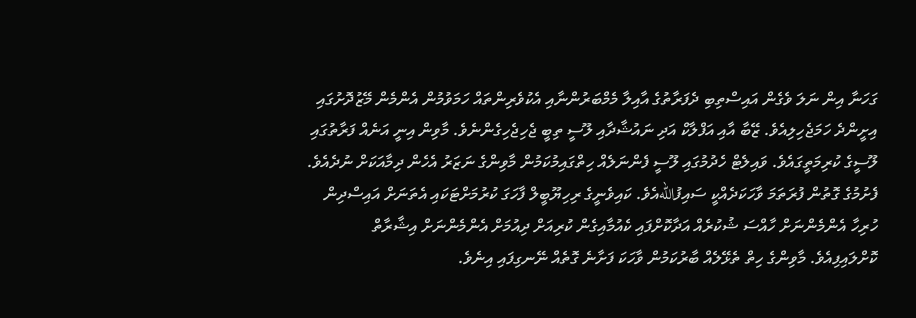ގަހަނާ އިން ނަލަ ވެގެން އައިސްތިބި ދެފަރާތުގެ އާއިލާ މެމްބަރުންނާއި އެކުވެރިންތައް ހަމަވުމުން އެންމެން މޭޒުދޮށުގައި އިށީންދެ ހަމަޖެހިލިއެވެ. ޒޭބާ އާއި އަފްލާކް އަދި ނައުޝާދާއި ލޫސީ ތިބީ ޖެހިޖެހިގެންނެވެ. މާވިން އިނީ އަނެއް ފަރާތުގައި ލޫސީގެ ކުރިމަތީގައެވެ. ވައިލެޓް ހެދުމުގައި ލޫސީ ފެންނަލެއް ހިތްގައިމުކަމުން މާވިންގެ ނަޒަރު އެހެން ދިމާއަކަށް ނުދެއެވެ.
ފެށުމުގެ ގޮތުން ފުރަތަމަ ވާހަކަދެއްކީ ސައިފުاللهއެވެ. ކައިވެނީގެ ރިހިޔޫބީލް ފާހަގަ ކުރުމަށްޓަކައި އެތަނަށް އައިސްދިން ހުރިހާ އެންމެންނަށް ހާއްސަ ޝުކުރެއް އަދާކޮށްފައި ކެއުމާއިގެން ކުރިއަށް ދިއުމަށް އެންމެންނަށް އިޝާރާތް ކޮށްލައިފިއެވެ. މާވިންގެ ހިތް ތެޅޭލެއް ބާރުކަމުން ވާހަކަ ފަށާނެ ގޮތެއް ނޭނގިފައި އިނެވެ.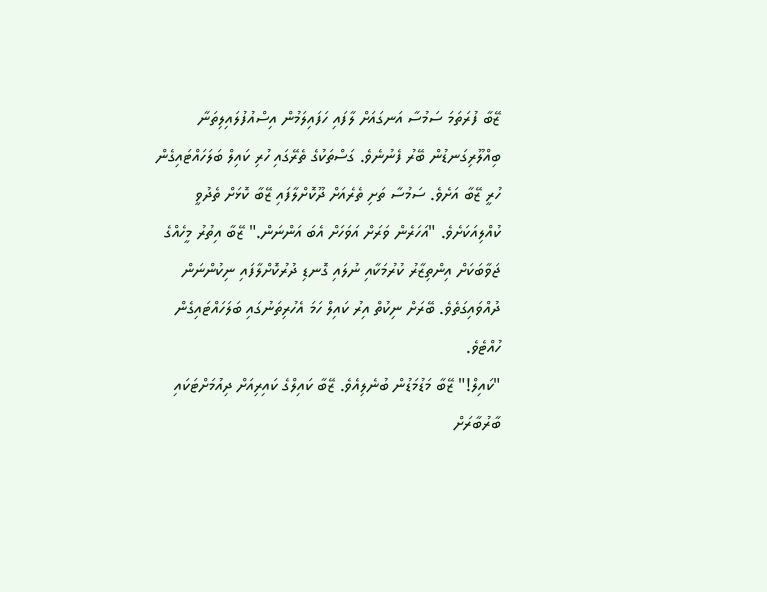ޒޭބާ ފުރަތަމަ ސަމުސާ އަނގައަށް ލާފައި ހަފައިލަމުން އިސްއުފުލައިލިތަނާ ބިއްލޫރިގަނޑުން ބޭރު ފެނުނެވެ. ގަސްތަކުގެ ތެރޭގައި ހުރި ކައިލް ބަލަހައްޓައިގެން ހުރީ ޒޭބާ އަށެވެ. ސަމުސާ ތަށި ތެރެއަށް ދޫކޮށްލާފައި ޒޭބާ ކޮޅަށް ތެދުވީ ކުއްލިއަކަށެވެ. "އަހަރެން ވަރަށް އަވަހަށް އެބަ އަންނަން." ޒޭބާ އިތުރު މީހެއްގެ ޖަވާބަކަށް އިންތިޒާރު ކުރުމަކާއި ނުލައި ގޮނޑި ދުރުކޮށްލާފައި ނިކުންނަން ދުއްވައިގަތެވެ. ބޭރަށް ނިކުތް އިރު ކައިލް ހަމަ އެހުރިތަނުގައި ބަލަހައްޓައިގެން ހުއްޓެވެ.
"ކައިލް!" ޒޭބާ މަޑުމަޑުން ބުނެލިއެވެ. ޒޭބާ ކައިލްގެ ކައިރިއަށް ދިއުމަށްޓަކައި ބާރުބާރަށް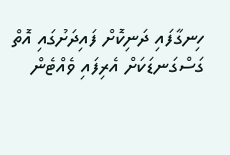ހިނގާފައި ދަނިކޮށް ފައިދަށުގައި އޮތް ގަސްގަނޑަކަށް އެރިފައި ވެއްޓެން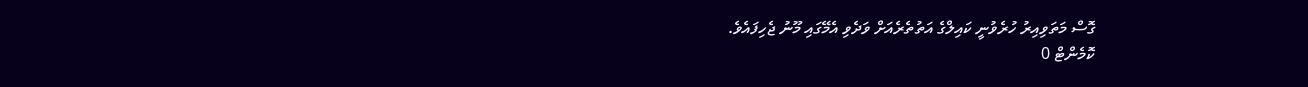ގޮސް މަތަވިއިރު ހުރެވުނީ ކައިލްގެ އަތުތެރެއަށް ވަދެވި އެމޭގައި މޫނު ޖެހިފައެވެ.
ކޮމެންޓް 0